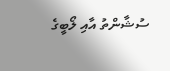ސުޝާންތު އާއި ލޯބީގެ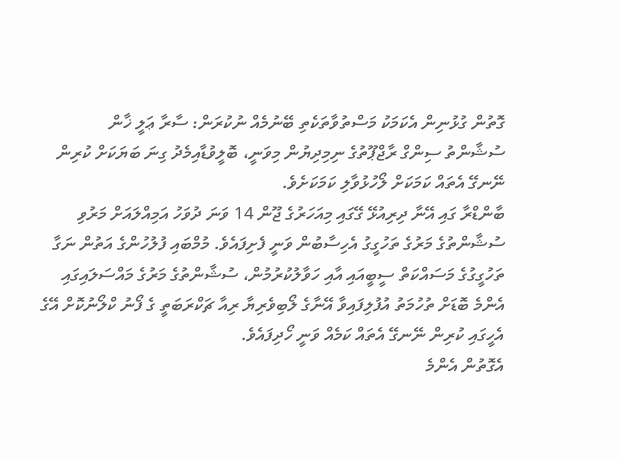ގޮތުން ގުޅުނިން އެކަމަކު މަސްތުވާތަކެތި ބޭނުމެއް ނުކުރަން: ސާރާ ޢަލީ ޚާން
ސުޝާންތު ސިންގް ރާޖްޕޫތުގެ ނިމިދިޔުން މިވަނީ، ބޮލީވުޑާއިމެދު ގިނަ ބަޔަކަށް ކުރިން ނޭނގޭ އެތައް ކަމަކަށް ލޯހުޅުވާލި ކަމަކަށެވެ.
ބާންޑްރާ ގައި އޭނާ ދިރިއުޅޭ ގޭގައި މިއަހަރުގެ ޖޫން 14 ވަނަ ދުވަހު އަމިއްލައަށް މަރުވި ސުޝާންތުގެ މަރުގެ ތަހުގީގު އެހިސާބުން ވަނީ ފެށިފައެވެ. މުމްބައި ފުލުހުންގެ އަތުން ނަގާ ތަހުގީގުގެ މަސައްކަތް ސީބީއައި އާއި ހަވާލުކުރުމުން، ސުޝާންތުގެ މަރުގެ މައްސަލައިގައި އެންމެ ބޮޑަށް ތުހުމަތު އުފުލިފައިވާ އޭނާގެ ލޯބިވެރިޔާ ރިއާ ޗަކްރަބަތީ ގެ ފޯނު ކްލޯނުކޮށް އޭގެ އެހީގައި ކުރިން ނޭނގޭ އެތައް ކަމެއް ވަނީ ހޯދިފައެވެ.
އެގޮތުން އެންމެ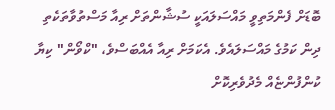ބޮޑަށް ފެންމަތިވީ މައްސަލައަކީ ސުޝާންތަށް ރިއާ މަސްތުވާތަކެތި ދިން ކަމުގެ މައްސަލައެވެ. އެކަމަށް ރިއާ އެއްބަސްވެ، "ކްވޯން" ކިޔާ ކުންފުންޏެއް މެދުވެރިކޮށް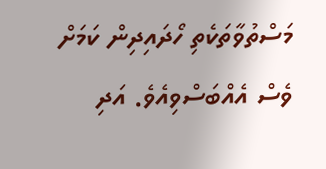މަސްތުވާތަކެތި ހޯދައިދިން ކަމަށް ވެސް އެއްބަސްވިއެވެ. އަދި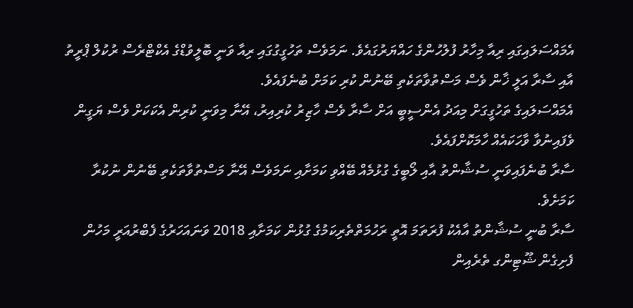އެމައްސަލައިގައި ރިއާ މިހާރު ފުލުހުންގެ ހައްޔަރުގައެވެ. ނަމަވެސް ތަހުގީގުގައި ރިއާ ވަނީ ބޮލީވުޑްގެ އެކްޓްރެސް ރުކުލް ޕްރީތު އާއި ސާރާ އަލީ ޚާން ވެސް މަސްތުވާތަކެތި ބޭނުން ކުރި ކަމަށް ބުނެފައެވެ.
އެމައްސަލައިގެ ތަހުގީގަށް މިއަދު އެންސީބީ އަށް ސާރާ ވެސް ހާޒިރު ކުރިއިރު، އޭނާ މިވަނީ ކުރިން އެކަކަށް ވެސް ޔަގީން ވެފައިނުވާ ވާހަކައެއް ހާމަކޮށްފައެވެ.
ސާރާ ބުނެފައިވަނީ ސުޝާންތު އާއި ލޯބީގެ ގުޅުމެއް ބޭއްވި ކަމަށާއި ނަމަވެސް އޭނާ މަސްތުވާތަކެތި ބޭނުން ނުކުރާ ކަމަށެވެ.
ސާރާ ބުނީ ސުޝާންތު އާއެކު ފުރަތަމަ އޮތީ ރަހުމަތްތެރިކަމުގެ ގުޅުން ކަމަށާއި 2018 ވަނައަހަރުގެ ފެބްރުއަރީ މަހުން ފެށިގެން ޝޫޓިންގ ތެރެއިން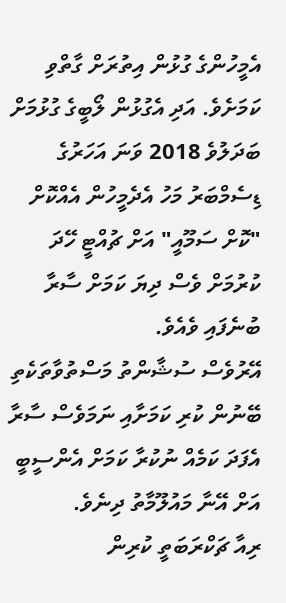އެމީހުންގެ ގުޅުން އިތުރަށް ގާތްވި ކަމަށެވެ. އަދި އެގުޅުން ލޯބީގެ ގުޅުމަށް ބަދަލުވެ 2018 ވަނަ އަހަރުގެ ޑިސެމްބަރު މަހު އެދެމީހުން އެއްކޮށް "ކޮށް ސަމޫއީ" އަށް ޗުއްޓީ ހޭދަ ކުރުމަށް ވެސް ދިޔަ ކަމަށް ސާރާ ބުނެފައި ވެއެވެ.
އޭރުވެސް ސުޝާންތު މަސްތުވާތަކެތި ބޭނުން ކުރި ކަމަށާއި ނަމަވެސް ސާރާ އެފަދަ ކަމެއް ނުކުރާ ކަމަށް އެންސީބީ އަށް އޭނާ މައުލޫމާތު ދިނެވެ.
ރިއާ ޗަކްރަބަތީ ކުރިން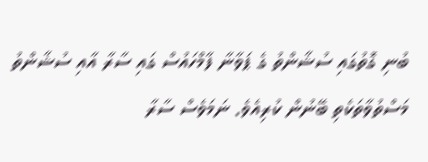ބުނި ގޮތުގައި ސުޝާންތު ގެ ޕަވާނާ ފާމްހައުސް ގައި ސާރާ އާއި ސުޝާންތު މަސްތުވާތަކެތި ބޭނުން ކުރިއެވެ. ނަމަވެސް ސާރާ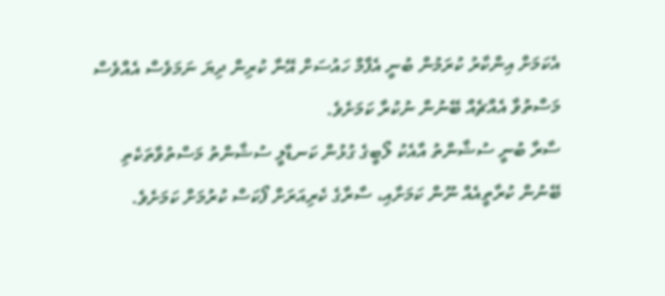އެކަމަށް އިންކާރު ކުރަމުން ބުނީ އެފާމް ހައުސަށް އޭނާ ކުރިން ދިޔަ ނަމަވެސް އެއްވެސް މަސްތުވާ އެއްޗެއް ބޭނުން ނުކުރާ ކަމަށެވެ.
ސާރާ ބުނީ ސުޝާންތު އާއެކު ލޯބީގެ ގުޅުން ކަނޑާލީ ސުޝާންތު މަސްތުވާތަކެތި ބޭނުން ކުރާތީއެއް ނޫން ކަމަށާއި، ސާރާގެ ކެރިއަރަށް ފޯކަސް ކުރުމަށް ކަމަށެވެ.